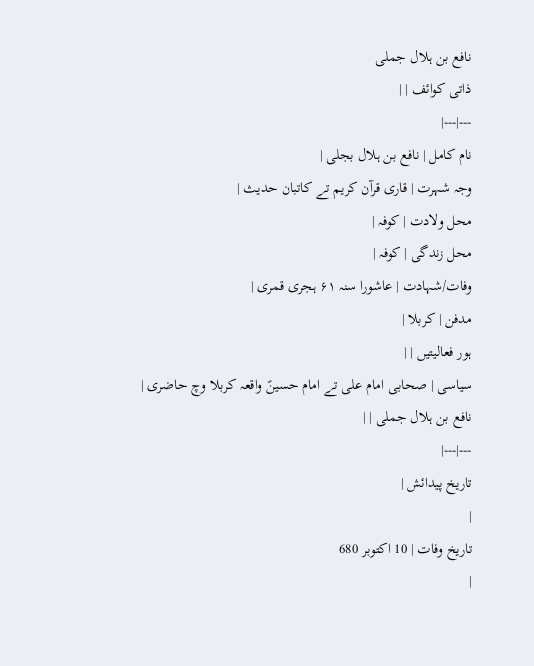نافع بن ہلال جملی
ذاتی کوائف | |
---|---|
نام کامل | نافع بن ہلال بجلی |
وجہ شہرت | قاری قرآن کریم تے کاتبان حدیث |
محل ولادت | کوفہ |
محل زندگی | کوفہ |
وفات/شہادت | عاشورا سنہ ۶۱ ہجری قمری |
مدفن | کربلا |
ہور فعالیتیں | |
سیاسی | صحابی امام علی تے امام حسینؑ واقعہ کربلا وچ حاضری |
نافع بن ہلال جملی | |
---|---|
تاریخ پیدائش |
|
تاریخ وفات | 10 اکتوبر 680
|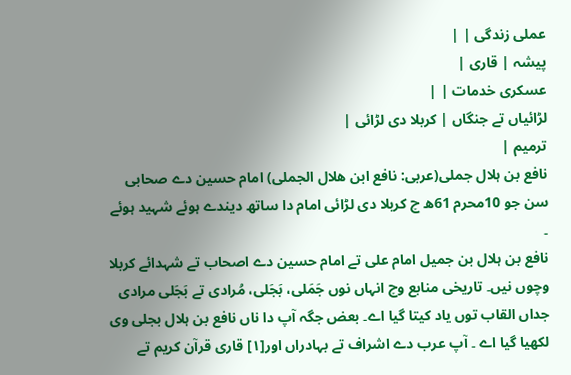عملی زندگی | |
پیشہ | قاری |
عسکری خدمات | |
لڑائیاں تے جنگاں | کربلا دی لڑائی |
ترمیم |
نافع بن ہلال جملی(عربی: نافع ابن هلال الجملی) امام حسین دے صحابی سن جو 10محرم 61ھ چ کربلا دی لڑائی امام دا ساتھ دیندے ہوئے شہید ہوئے ۔
نافع بن ہلال بن جمیل امام علی تے امام حسین دے اصحاب تے شہدائے کربلا وچوں نيں۔ تاریخی منابع وچ انہاں نوں جَمَلی، بَجَلی، مُرادی تے بَجَلی مرادی جداں القاب توں یاد کيتا گیا اے۔ بعض جگہ آپ دا ناں نافع بن ہلال بجلی وی لکھیا گیا اے ۔ آپ عرب دے اشراف تے بہادراں اور[۱] قاری قرآن کریم تے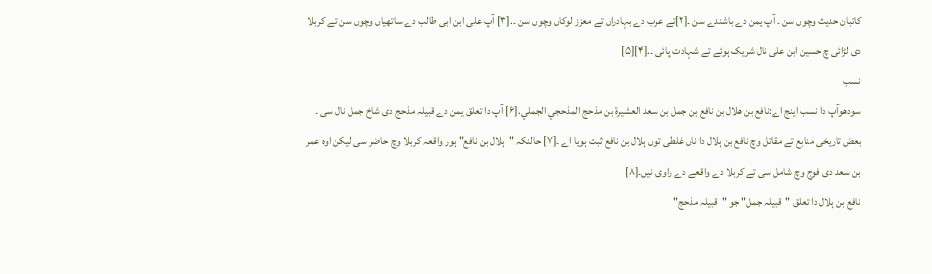کاتبان حدیث وچوں سن ۔ آپ یمن دے باشندے سن ۔[۲]تے عرب دے بہادراں تے معزز لوکاں وچوں سن ۔.[۳] آپ علی ابن ابی طالب دے ساتھیاں وچوں سن تے کربلا دی لڑائی چ حسین ابن علی نال شریک ہوئے تے شہادت پائی ۔.[۴][۵]
نسب
سودھوآپ دا نسب اینج اے:نافع بن هلال بن نافع بن جمل بن سعد العشيرة بن مذحج المذحجي الجملي.[۶] آپ دا تعلق یمن دے قبیلہ مذحج دی شاخ جمل نال سی ۔
بعض تاریخی منابع تے مقاتل وچ نافع بن ہلال دا ناں غلطی توں ہلال بن نافع ثبت ہويا اے ۔[۷] حالنکہ "ہلال بن نافع" ہور واقعہ کربلا وچ حاضر سی لیکن اوہ عمر بن سعد دی فوج وچ شامل سی تے کربلا دے واقعے دے راوی نيں۔[۸]
نافع بن ہلال دا تعلق "قبیلہ جمل" جو "قبیلہ مذحج"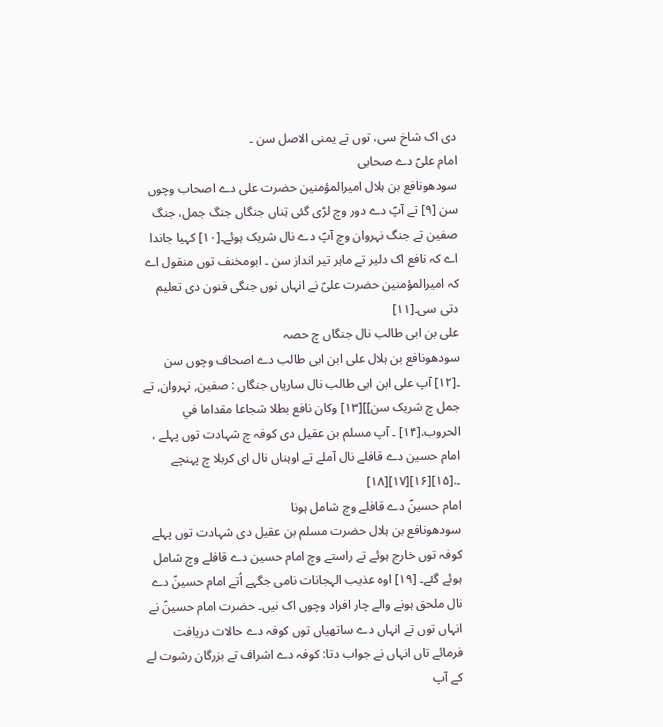دی اک شاخ سی، توں تے یمنی الاصل سن ۔
امام علیؑ دے صحابی
سودھونافع بن ہلال امیرالمؤمنین حضرت علی دے اصحاب وچوں سن [۹] تے آپؑ دے دور وچ لڑی گئی تِناں جنگاں جنگ جمل، جنگ صفین تے جنگ نہروان وچ آپؑ دے نال شریک ہوئے۔[۱۰] کہیا جاندا اے کہ نافع اک دلیر تے ماہر تیر انداز سن ۔ ابومخنف توں منقول اے کہ امیرالمؤمنین حضرت علیؑ نے انہاں نوں جنگی فنون دی تعلیم دتی سی۔[۱۱]
علی بن ابی طالب نال جنگاں چ حصہ
سودھونافع بن ہلال علی ابن ابی طالب دے اصحاف وچوں سن ۔[۱۲] آپ علی ابن ابی طالب نال ساریاں جنگاں : صفین, نہروان, تے جمل چ شریک سن]][۱۳] وكان نافع بطلا شجاعا مقداما في الحروب.[۱۴] ۔ آپ مسلم بن عقیل دی کوفہ چ شہادت توں پہلے ، امام حسین دے قافلے نال آملے تے اوہناں نال ای کربلا چ پہنچے ۔.[۱۵][۱۶][۱۷][۱۸]
امام حسینؑ دے قافلے وچ شامل ہونا
سودھونافع بن ہلال حضرت مسلم بن عقیل دی شہادت توں پہلے کوفہ توں خارج ہوئے تے راستے وچ امام حسین دے قافلے وچ شامل ہوئے گئے۔ [۱۹] اوہ عذیب الہجانات نامی جگہے اُتے امام حسینؑ دے نال ملحق ہونے والے چار افراد وچوں اک نيں۔ حضرت امام حسینؑ نے انہاں توں تے انہاں دے ساتھیاں توں کوفہ دے حالات دریافت فرمائے تاں انہاں نے جواب دتا: کوفہ دے اشراف تے بزرگان رشوت لے کے آپ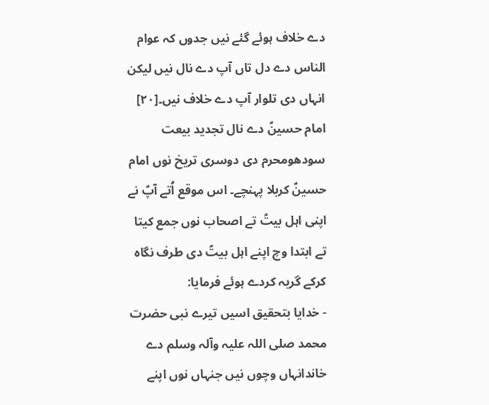دے خلاف ہوئے گئے نيں جدوں کہ عوام الناس دے دل تاں آپ دے نال نيں لیکن انہاں دی تلوار آپ دے خلاف نيں۔[۲۰]
امام حسینؑ دے نال تجدید بیعت
سودھومحرم دی دوسری تریخ نوں امام حسینؑ کربلا پہنچے۔ اس موقع اُتے آپؑ نے اپنی اہل بیتؑ تے اصحاب نوں جمع کيتا تے ابتدا وچ اپنے اہل بیتؑ دی طرف نگاہ کرکے گریہ کردے ہوئے فرمایا:
- خدایا بتحقیق اسيں تیرے نبی حضرت محمد صلی اللہ علیہ وآلہ وسلم دے خاندانہاں وچوں نيں جنہاں نوں اپنے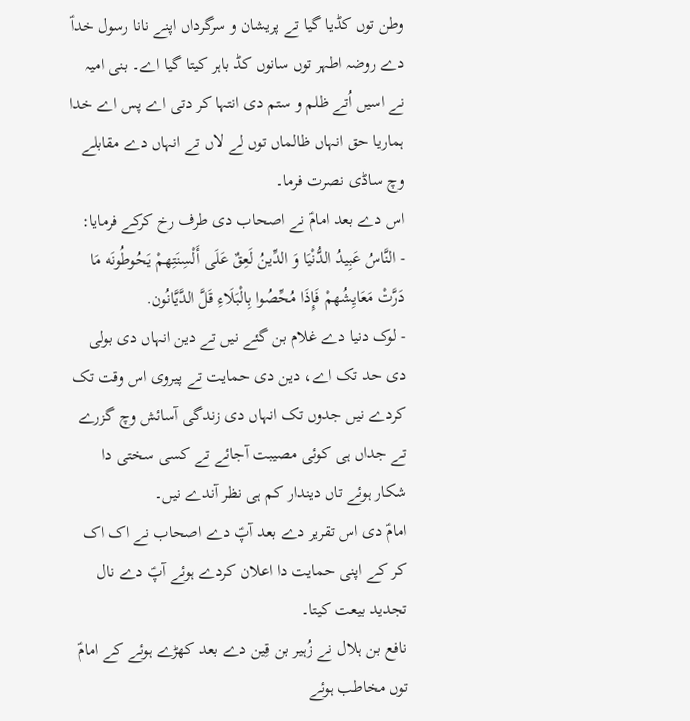وطن توں کڈیا گیا تے پریشان و سرگرداں اپنے نانا رسول خداؑ دے روضہ اطہر توں سانوں کڈ باہر کيتا گیا اے۔ بنی امیہ نے اسيں اُتے ظلم و ستم دی انتہا کر دتی اے پس اے خدا ہماریا حق انہاں ظالماں توں لے لاں تے انہاں دے مقابلے وچ ساڈی نصرت فرما۔
اس دے بعد امامؑ نے اصحاب دی طرف رخ کرکے فرمایا:
- النَّاسُ عَبِيدُ الدُّنْيَا وَ الدِّينُ لَعِقٌ عَلَى أَلْسِنَتِهمْ يَحُوطُونَه مَا دَرَّتْ مَعَايِشُهمْ فَإِذَا مُحِّصُوا بِالْبَلَاءِ قَلَّ الدَّيَّانُون.
- لوک دنیا دے غلام بن گئے نيں تے دین انہاں دی بولی دی حد تک اے، دین دی حمایت تے پیروی اس وقت تک کردے نيں جدوں تک انہاں دی زندگی آسائش وچ گزرے تے جداں ہی کوئی مصیبت آجائے تے کسی سختی دا شکار ہوئے تاں دیندار کم ہی نظر آندے نيں۔
امامؑ دی اس تقریر دے بعد آپؑ دے اصحاب نے اک اک کر کے اپنی حمایت دا اعلان کردے ہوئے آپؑ دے نال تجدید بیعت کيتا۔
نافع بن ہلال نے زُہیر بن قِین دے بعد کھڑے ہوئے کے امامؑ توں مخاطب ہوئے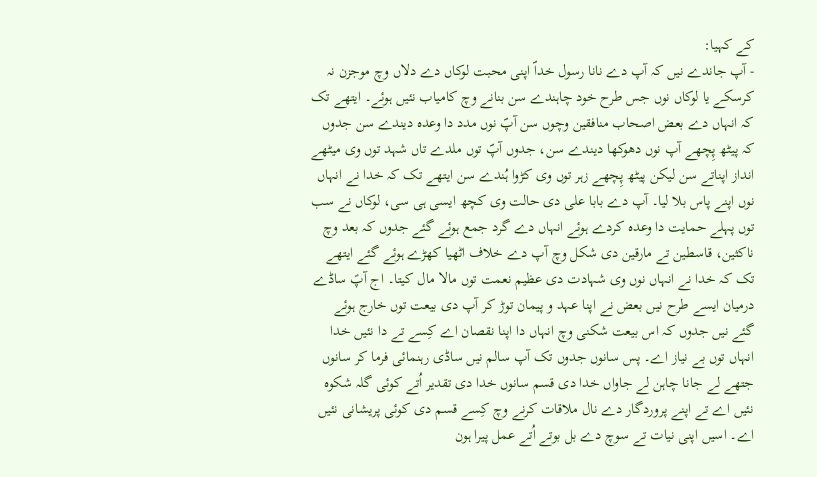کے کہیا:
- آپ جاندے نيں کہ آپ دے نانا رسول خداؐ اپنی محبت لوکاں دے دلاں وچ موجزن نہ کرسکے یا لوکاں نوں جس طرح خود چاہندے سن بنانے وچ کامیاب نئيں ہوئے۔ ایتھے تک کہ انہاں دے بعض اصحاب منافقین وچوں سن آپؐ نوں مدد دا وعدہ دیندے سن جدوں کہ پیٹھ پِچھے آپ نوں دھوکھا دیندے سن، جدوں آپؐ توں ملدے تاں شہد توں وی میٹھے انداز اپناتے سن لیکن پیٹھ پِچھے زہر توں وی کڑوا ہُندے سن ایتھے تک کہ خدا نے انہاں نوں اپنے پاس بلا لیا۔ آپ دے بابا علی دی حالت وی کچھ ایسی ہی سی، لوکاں نے سب توں پہلے حمایت دا وعدہ کردے ہوئے انہاں دے گرد جمع ہوئے گئے جدوں کہ بعد وچ ناکثین، قاسطین تے مارقین دی شکل وچ آپ دے خلاف اٹھیا کھڑے ہوئے گئے ایتھے تک کہ خدا نے انہاں نوں وی شہادت دی عظیم نعمت توں مالا مال کيتا۔ اج آپؑ ساڈے درمیان ايسے طرح نيں بعض نے اپنا عہد و پیمان توڑ کر آپ دی بیعت توں خارج ہوئے گئے نيں جدوں کہ اس بیعت شکنی وچ انہاں دا اپنا نقصان اے کِسے تے دا نئيں خدا انہاں توں بے نیاز اے۔ پس سانوں جدوں تک آپ سالم نيں ساڈی رہنمائی فرما کر سانوں جتھے لے جانا چاہن لے جاواں خدا دی قسم سانوں خدا دی تقدیر اُتے کوئی گلہ شکوہ نئيں اے تے اپنے پروردگار دے نال ملاقات کرنے وچ کِسے قسم دی کوئی پریشانی نئيں اے۔ اسيں اپنی نیات تے سوچ دے بل بوتے اُتے عمل پیرا ہون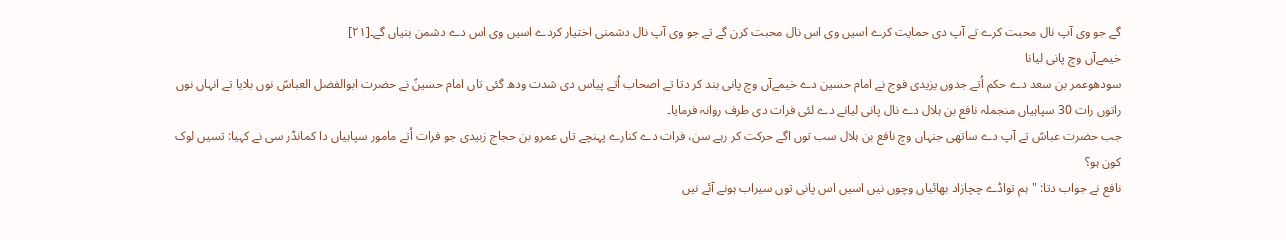گے جو وی آپ نال محبت کرے تے آپ دی حمایت کرے اسيں وی اس نال محبت کرن گے تے جو وی آپ نال دشمنی اختیار کردے اسيں وی اس دے دشمن بنیاں گے۔[۲۱]
خیمےآں وچ پانی لیانا
سودھوعمر بن سعد دے حکم اُتے جدوں یزیدی فوج نے امام حسین دے خیمےآں وچ پانی بند کر دتا تے اصحاب اُتے پیاس دی شدت ودھ گئی تاں امام حسینؑ نے حضرت ابوالفضل العباسؑ نوں بلايا تے انہاں نوں راتوں رات 30 سپاہیاں منجملہ نافع بن ہلال دے نال پانی لیانے دے لئی فرات دی طرف روانہ فرمایا۔
جب حضرت عباسؑ تے آپ دے ساتھی جنہاں وچ نافع بن ہلال سب توں اگے حرکت کر رہے سن، فرات دے کنارے پہنچے تاں عمرو بن حجاج زبیدی جو فرات اُتے مامور سپاہیاں دا کمانڈر سی نے کہیا: تسيں لوک کون ہو؟
نافع نے جواب دتا: "ہم تواڈے چچازاد بھائیاں وچوں نيں اسيں اس پانی توں سیراب ہونے آئے نيں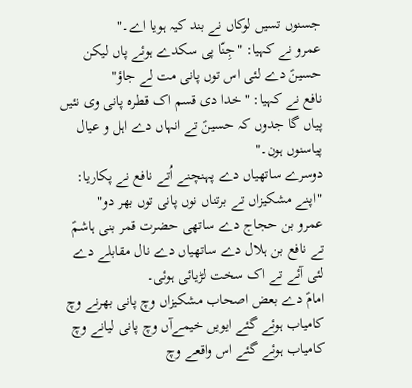جسنوں تسيں لوکاں نے بند کیہ ہویا اے۔"
عمرو نے کہیا: "جِنّا پی سکدے ہوئے پاں لیکن حسینؑ دے لئی اس توں پانی مت لے جاؤ"
نافع نے کہیا: "خدا دی قسم اک قطرہ پانی وی نئيں پیاں گا جدوں کہ حسینؑ تے انہاں دے اہل و عیال پیاسنوں ہون۔"
دوسرے ساتھیاں دے پہنچنے اُتے نافع نے پکاریا: "اپنے مشکیزاں تے برتناں نوں پانی توں بھر دو"
عمرو بن حجاج دے ساتھی حضرت قمر بنی ہاشمؑ تے نافع بن ہلال دے ساتھیاں دے نال مقابلے دے لئی آئے تے اک سخت لڑیائی ہوئی۔
امامؑ دے بعض اصحاب مشکیزاں وچ پانی بھرنے وچ کامیاب ہوئے گئے ایويں خیمےآں وچ پانی لیانے وچ کامیاب ہوئے گئے اس واقعے وچ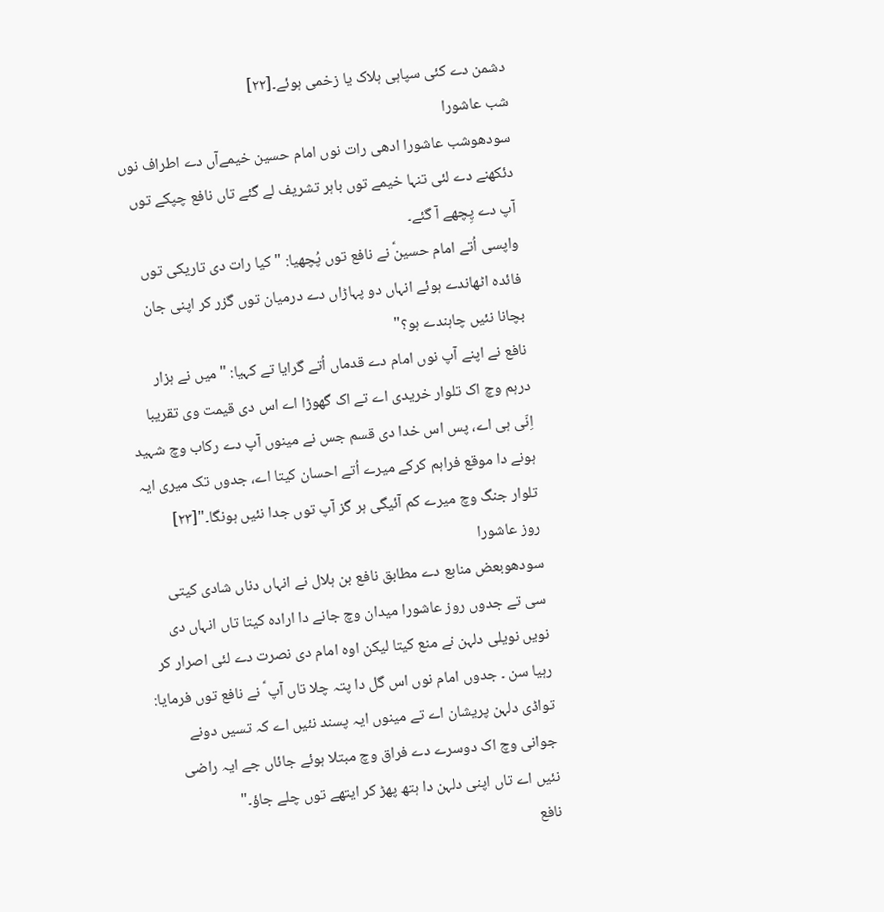دشمن دے کئی سپاہی ہلاک یا زخمی ہوئے۔[۲۲]
شب عاشورا
سودھوشب عاشورا ادھی رات نوں امام حسین خیمےآں دے اطراف نوں دئکھنے دے لئی تنہا خیمے توں باہر تشریف لے گئے تاں نافع چپکے توں آپ دے پِچھے آ گئے۔
واپسی اُتے امام حسینؑ نے نافع توں پُچھیا: "کیا رات دی تاریکی توں فائدہ اٹھاندے ہوئے انہاں دو پہاڑاں دے درمیان توں گزر کر اپنی جان بچانا نئيں چاہندے ہو؟"
نافع نے اپنے آپ نوں امام دے قدماں اُتے گرایا تے کہیا: "ميں نے ہزار درہم وچ اک تلوار خریدی اے تے اک گھوڑا اے اس دی قیمت وی تقریبا اِنّی ہی اے، پس اس خدا دی قسم جس نے مینوں آپ دے رکاب وچ شہید ہونے دا موقع فراہم کرکے میرے اُتے احسان کيتا اے، جدوں تک میری ایہ تلوار جنگ وچ میرے کم آئیگی ہر گز آپ توں جدا نئيں ہونگا۔"[۲۳]
روز عاشورا
سودھوبعض منابع دے مطابق نافع بن ہلال نے انہاں دناں شادی کيتی سی تے جدوں روز عاشورا میدان وچ جانے دا ارادہ کيتا تاں انہاں دی نويں نویلی دلہن نے منع کيتا لیکن اوہ امام دی نصرت دے لئی اصرار کر رہیا سن ۔ جدوں امام نوں اس گل دا پتہ چلا تاں آپ ؑ نے نافع توں فرمایا: تواڈی دلہن پریشان اے تے مینوں ایہ پسند نئيں اے کہ تسيں دونے جوانی وچ اک دوسرے دے فراق وچ مبتلا ہوئے جائاں جے ایہ راضی نئيں اے تاں اپنی دلہن دا ہتھ پھڑ کر ایتھے توں چلے جاؤ۔"
نافع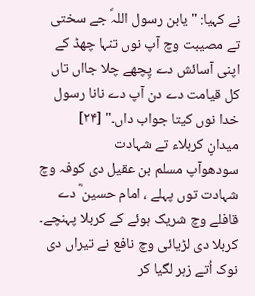نے کہیا: "یابن رسول اللہؐ جے سختی تے مصیبت وچ آپ نوں تنہا چھڈ کے اپنی آسائش دے پِچھے چلا جااں تاں کل قیامت دے دن آپ دے نانا رسول خدا نوں کيتا جواب داں۔" [۲۴]
میدانٍ کربلاء تے شہادت
سودھوآپ مسلم بن عقیل دی کوفہ وچ شہادت توں پہلے ، امام حسین ؓ دے قافلے وچ شریک ہوئے کے کربلا پہنچے۔
کربلا دی لڑیائی وچ نافع نے تیراں دی نوک اُتے زہر لگیا کر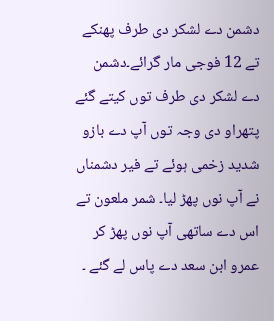دشمن دے لشکر دی طرف پھنکے تے 12 فوجی مار گرائے۔دشمن دے لشکر دی طرف توں کیتے گئے پتھراو دی وجہ توں آپ دے بازو شدید زخمی ہوئے تے فیر دشمناں نے آپ نوں پھڑ لیا۔ شمر ملعون تے اس دے ساتھی آپ نوں پھڑ کر عمرو ابن سعد دے پاس لے گئے ۔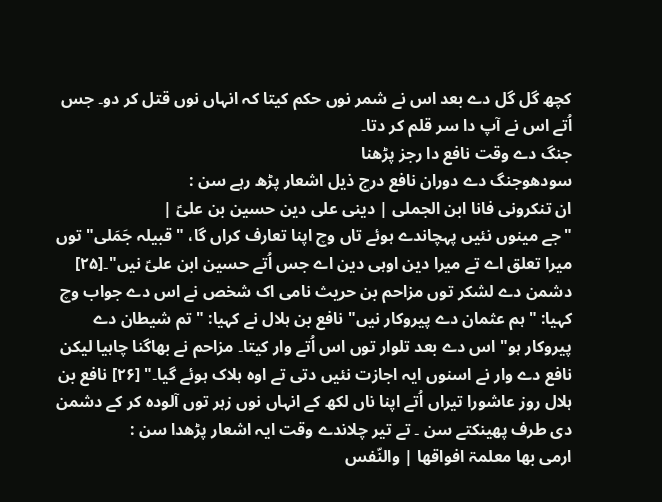کچھ گل گل دے بعد اس نے شمر نوں حکم کيتا کہ انہاں نوں قتل کر دو۔ جس اُتے اس نے آپ دا سر قلم کر دتا۔
جنگ دے وقت نافع دا رجز پڑھنا
سودھوجنگ دے دوران نافع درج ذیل اشعار پڑھ رہے سن :
ان تنکرونی فانا ابن الجملی | دینی علی دین حسین بن علیؑ |
"جے مینوں نئيں پہچاندے ہوئے تاں وچ اپنا تعارف کراں گا، "قبیلہ جَمَلی" توں میرا تعلق اے تے میرا دین اوہی دین اے جس اُتے حسین ابن علیؑ نيں"۔[۲۵] دشمن دے لشکر توں مزاحم بن حریث نامی اک شخص نے اس دے جواب وچ کہیا: "ہم عثمان دے پیروکار نيں" نافع بن ہلال نے کہیا: "تم شیطان دے پیروکار ہو" اس دے بعد تلوار توں اس اُتے وار کيتا۔ مزاحم نے بھاگنا چاہیا لیکن نافع دے وار نے اسنوں ایہ اجازت نئيں دتی تے اوہ ہلاک ہوئے گیا۔" [۲۶] نافع بن ہلال روز عاشورا تیراں اُتے اپنا ناں لکھ کے انہاں نوں زہر توں آلودہ کر کے دشمن دی طرف پھینکتے سن ۔ تے تیر چلاندے وقت ایہ اشعار پڑھدا سن :
ارمی بها معلمۃ افواقها | والنّفس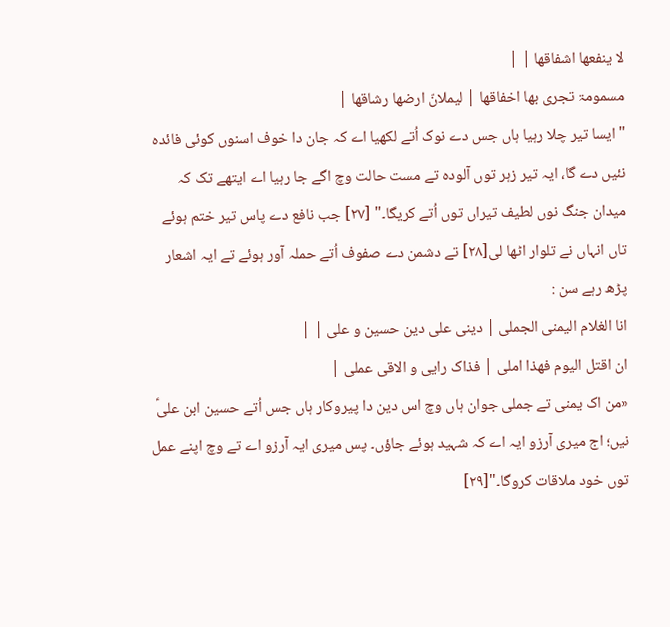لا ینفعها اشفاقها | |
مسمومۃ تجری بها اخفاقها | لیملانّ ارضها رشاقها |
"ایسا تیر چلا رہیا ہاں جس دے نوک اُتے لکھیا اے کہ جان دا خوف اسنوں کوئی فائدہ نئيں دے گا، ایہ تیر زہر توں آلودہ تے مست حالت وچ اگے جا رہیا اے ایتھے تک کہ میدان جنگ نوں لطیف تیراں توں اُتے کریگا۔" [۲۷] جب نافع دے پاس تیر ختم ہوئے تاں انہاں نے تلوار اٹھا لی[۲۸] تے دشمن دے صفوف اُتے حملہ آور ہوئے تے ایہ اشعار پڑھ رہے سن :
انا الغلام الیمنی الجملی | دینی علی دین حسین و علی | |
ان اقتل الیوم فهذا املی | فذاک رایی و الاقی عملی |
«من اک یمنی تے جملی جوان ہاں وچ اس دین دا پیروکار ہاں جس اُتے حسین ابن علیؑ نيں؛ اج میری آرزو ایہ اے کہ شہید ہوئے جاؤں۔ پس میری ایہ آرزو اے تے وچ اپنے عمل توں خود ملاقات کروگا۔"[۲۹]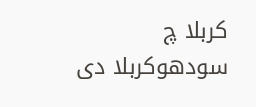کربلا چ
سودھوکربلا دی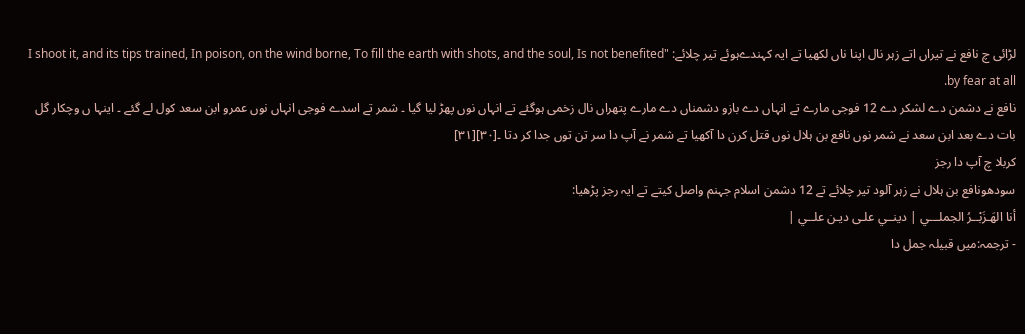لڑائی چ نافع نے تیراں اتے زہر نال اپنا ناں لکھیا تے ایہ کہندےہوئے تیر چلائے: "I shoot it, and its tips trained, In poison, on the wind borne, To fill the earth with shots, and the soul, Is not benefited by fear at all.
نافع نے دشمن دے لشکر دے 12 فوجی مارے تے انہاں دے بازو دشمناں دے مارے پتھراں نال زخمی ہوگئے تے انہاں نوں پھڑ لیا گیا ۔ شمر تے اسدے فوجی انہاں نوں عمرو ابن سعد کول لے گئے ۔ اینہا ں وچکار گل بات دے بعد ابن سعد نے شمر نوں نافع بن ہلال نوں قتل کرن دا آکھیا تے شمر نے آپ دا سر تن توں جدا کر دتا ۔[۳۰][۳۱]
کربلا چ آپ دا رجز
سودھونافع بن ہلال نے زہر آلود تیر چلائے تے 12 دشمن اسلام جہنم واصل کیتے تے ایہ رجز پڑھیا:
أنا الهَـزَبْــرُ الجملـــي | دينــي علـى ديـن علــي |
- ترجمہ:میں قبیلہ جمل دا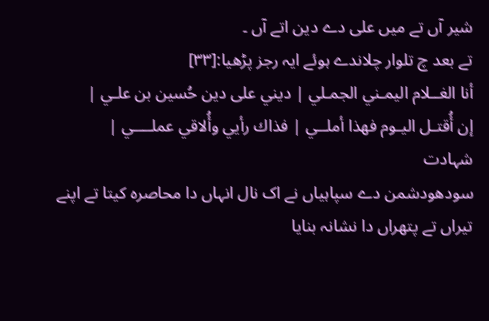شیر آں تے میں علی دے دین اتے آں ۔
تے بعد چ تلوار چلاندے ہوئے ایہ رجز پڑھیا:[۳۳]
أنا الغــلام اليمـني الجمـلي | ديني على دين حُسين بن علـي |
إن أُقتـل اليـوم فهذا أملــي | فذاك رأيي وأُلاقي عملــــي |
شہادت
سودھودشمن دے سپاہیاں نے اک نال انہاں دا محاصرہ کيتا تے اپنے تیراں تے پتھراں دا نشانہ بنایا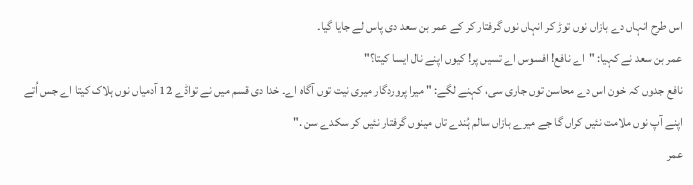اس طرح انہاں دے بازاں نوں توڑ کر انہاں نوں گرفتار کر کے عمر بن سعد دی پاس لے جایا گیا۔
عمر بن سعد نے کہیا: "اے نافع! افسوس اے تسيں پر! کیوں اپنے نال ایسا کيتا؟"
نافع جدوں کہ خون اس دے محاسن توں جاری سی، کہنے لگے: " میرا پروردگار میری نیت توں آگاہ اے۔ خدا دی قسم ميں نے تواڈے 12 آدمیاں نوں ہلاک کيتا اے جس اُتے اپنے آپ نوں ملامت نئيں کراں گا جے میرے بازاں سالم ہُندے تاں مینوں گرفتار نئيں کر سکدے سن ."
عمر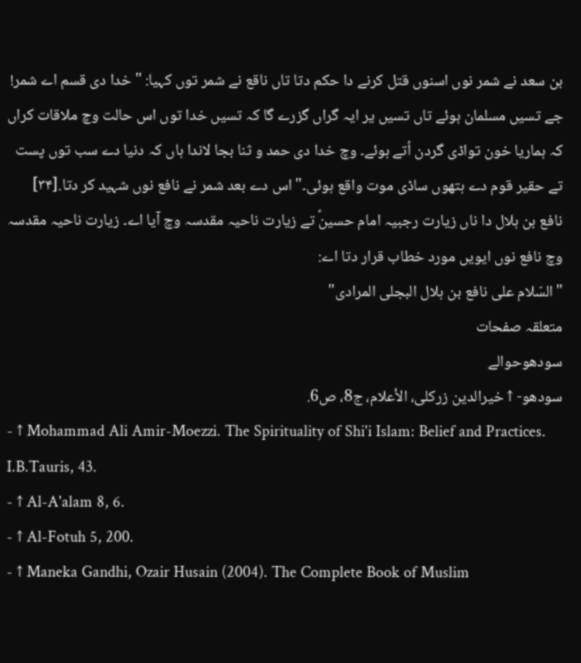بن سعد نے شمر نوں اسنوں قتل کرنے دا حکم دتا تاں ناقع نے شمر توں کہیا: " خدا دی قسم اے شمر! جے تسيں مسلمان ہوئے تاں تسيں یر ایہ گراں گزرے گا کہ تسيں خدا توں اس حالت وچ ملاقات کراں کہ ہماریا خون تواڈی گردن اُتے ہوئے۔ وچ خدا دی حمد و ثنا بجا لاندا ہاں کہ دنیا دے سب توں پست تے حقیر قوم دے ہتھوں ساڈی موت واقع ہوئی۔" اس دے بعد شمر نے نافع نوں شہید کر دتا.[۳۴]
نافع بن ہلال دا ناں زیارت رجبیہ امام حسینؑ تے زیارت ناحیہ مقدسہ وچ آیا اے۔ زیارت ناحیہ مقدسہ وچ نافع نوں ایويں مورد خطاب قرار دتا اے:
"السّلام علی نافع بن ہلال البجلی المرادی"
متعلقہ صفحات
سودھوحوالے
سودھو- ↑ خیرالدین زرکلی، الأعلام، ج8، ص6.
- ↑ Mohammad Ali Amir-Moezzi. The Spirituality of Shi'i Islam: Belief and Practices. I.B.Tauris, 43.
- ↑ Al-A'alam 8, 6.
- ↑ Al-Fotuh 5, 200.
- ↑ Maneka Gandhi, Ozair Husain (2004). The Complete Book of Muslim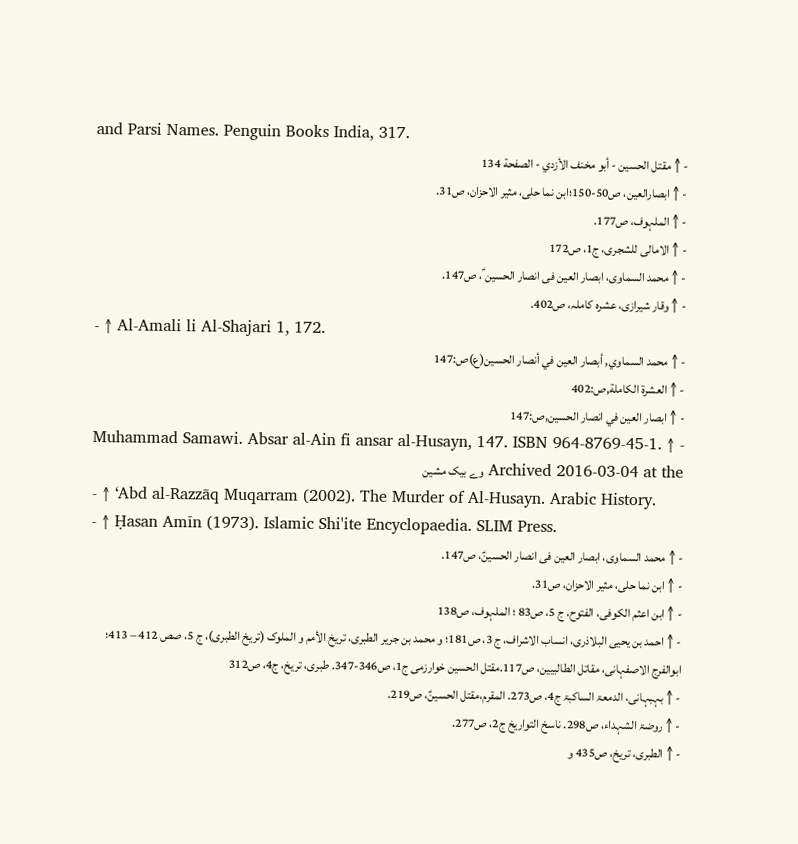and Parsi Names. Penguin Books India, 317.
- ↑ مقتل الحسين - أبو مخنف الأزدي - الصفحة 134
- ↑ ابصارالعین، ص50-150؛ابن نما حلی، مثیر الاحزان، ص31.
- ↑ الملہوف، ص177.
- ↑ الامالی للشجری، ج1، ص172
- ↑ محمد السماوی، ابصار العین فی انصار الحسین ؑ، ص147.
- ↑ وقار شیرازی، عشرہ کاملہ، ص402.
- ↑ Al-Amali li Al-Shajari 1, 172.
- ↑ محمد السماوي, أبصار العين في أنصار الحسين(ع)ص:147
- ↑ العشرة الكاملة,ص:402
- ↑ ابصار العين في انصار الحسين,ص:147
- ↑ Muhammad Samawi. Absar al-Ain fi ansar al-Husayn, 147. ISBN 964-8769-45-1. Archived 2016-03-04 at the وے بیک مشین
- ↑ ʻAbd al-Razzāq Muqarram (2002). The Murder of Al-Husayn. Arabic History.
- ↑ Ḥasan Amīn (1973). Islamic Shi'ite Encyclopaedia. SLIM Press.
- ↑ محمد السماوی، ابصار العین فی انصار الحسینؑ، ص147.
- ↑ ابن نما حلی، مثیر الاحزان، ص31.
- ↑ ابن اعثم الکوفی، الفتوح، ج 5، ص83 ؛ الملہوف، ص138
- ↑ احمد بن یحیی البلاذری، انساب الاشراف، ج 3، ص181؛ و محمد بن جریر الطبری، تریخ الأمم و الملوک (تریخ الطبری)، ج 5، صص 412 – 413؛ ابوالفرج الاصفہانی، مقاتل الطالبیین، ص117.مقتل الحسین خوارزمی ج1، ص346-347. طبری، تریخ، ج4، ص312
- ↑ بہبہانی، الدمعۃ الساکبۃ ج4، ص273. المقرم،مقتل الحسینؑ، ص219.
- ↑ روضۃ الشہداء، ص298. ناسخ التواریخ ج2، ص277.
- ↑ الطبری، تریخ، ص435 و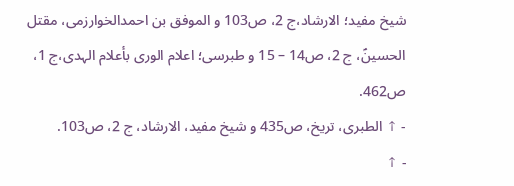شیخ مفید؛ الارشاد،ج 2، ص103 و الموفق بن احمدالخوارزمی، مقتل الحسینؑ، ج 2، ص14 – 15 و طبرسی؛ اعلام الوری بأعلام الہدی،ج 1، ص462.
- ↑ الطبری، تریخ، ص435 و شیخ مفید، الارشاد، ج 2، ص103.
- ↑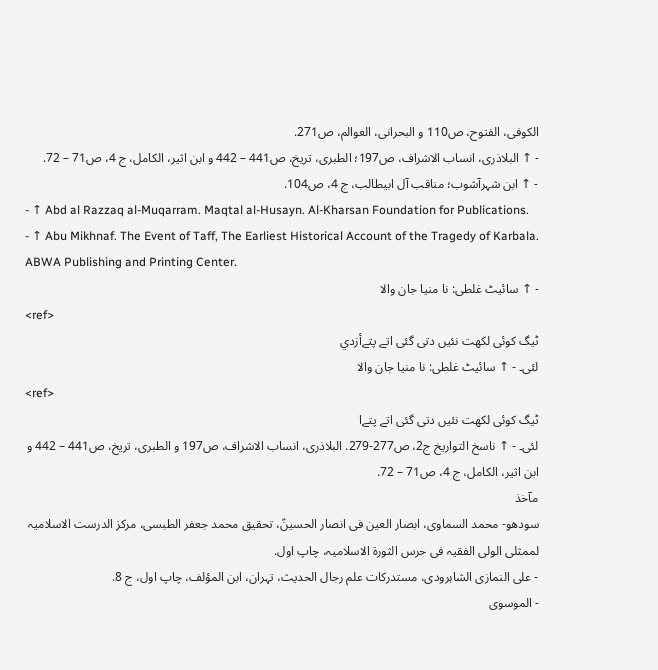الکوفی، الفتوح، ص110 و البحرانی، العوالم، ص271.
- ↑ البلاذری، انساب الاشراف، ص197؛ الطبری، تریخ، ص441 – 442 و ابن اثیر، الکامل، ج 4، ص71 – 72.
- ↑ ابن شہرآشوب؛ مناقب آل ابیطالب، ج 4، ص104.
- ↑ Abd al Razzaq al-Muqarram. Maqtal al-Husayn. Al-Kharsan Foundation for Publications.
- ↑ Abu Mikhnaf. The Event of Taff, The Earliest Historical Account of the Tragedy of Karbala. ABWA Publishing and Printing Center.
- ↑ سائیٹ غلطی: نا منیا جان والا
<ref>
ٹیگ کوئی لکھت نئیں دتی گئی اتے پتےأزدي
لئی۔ - ↑ سائیٹ غلطی: نا منیا جان والا
<ref>
ٹیگ کوئی لکھت نئیں دتی گئی اتے پتےا
لئی۔ - ↑ ناسخ التواریخ ج2، ص277-279. البلاذری، انساب الاشراف، ص197 و الطبری، تریخ، ص441 – 442 و ابن اثیر، الکامل، ج 4، ص71 – 72.
مآخذ
سودھو- محمد السماوی، ابصار العین فی انصار الحسینؑ، تحقیق محمد جعفر الطبسی، مرکز الدرست الاسلامیہ لممثلی الولی الفقیہ فی حرس الثورۃ الاسلامیہ، چاپ اول.
- علی النمازی الشاہرودی، مستدرکات علم رجال الحدیث، تہران، ابن المؤلف، چاپ اول، ج 8.
- الموسوی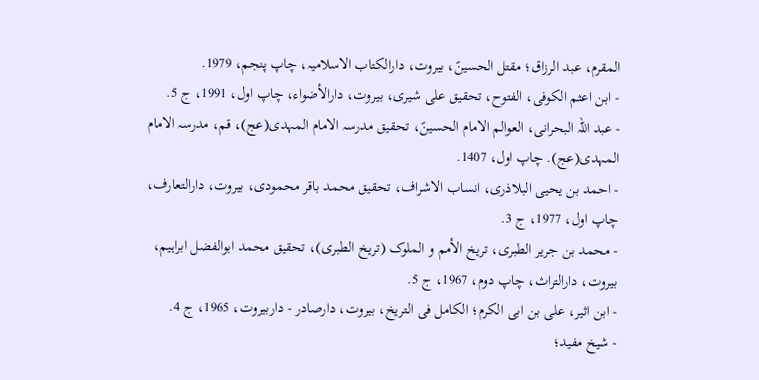المقرم، عبد الرزاق؛ مقتل الحسینؑ، بیروت، دارالکتاب الاسلامیہ، چاپ پنجم، 1979.
- ابن اعثم الکوفی، الفتوح، تحقیق علی شیری، بیروت، دارالأضواء، چاپ اول، 1991، ج 5.
- عبد اللہ البحرانی، العوالم الامام الحسینؑ، تحقیق مدرسہ الامام المہدی(عج)، قم، مدرسہ الامام المہدی(عج). چاپ اول، 1407.
- احمد بن یحیی البلاذری، انساب الاشراف، تحقیق محمد باقر محمودی، بیروت، دارالتعارف، چاپ اول، 1977، ج 3.
- محمد بن جریر الطبری، تریخ الأمم و الملوک (تریخ الطبری)، تحقیق محمد ابوالفضل ابراہیم، بیروت، دارالتراث، چاپ دوم، 1967، ج 5.
- ابن اثیر، علی بن ابی الکرم؛ الکامل فی التریخ، بیروت، دارصادر - داربیروت، 1965، ج 4.
- شیخ مفید؛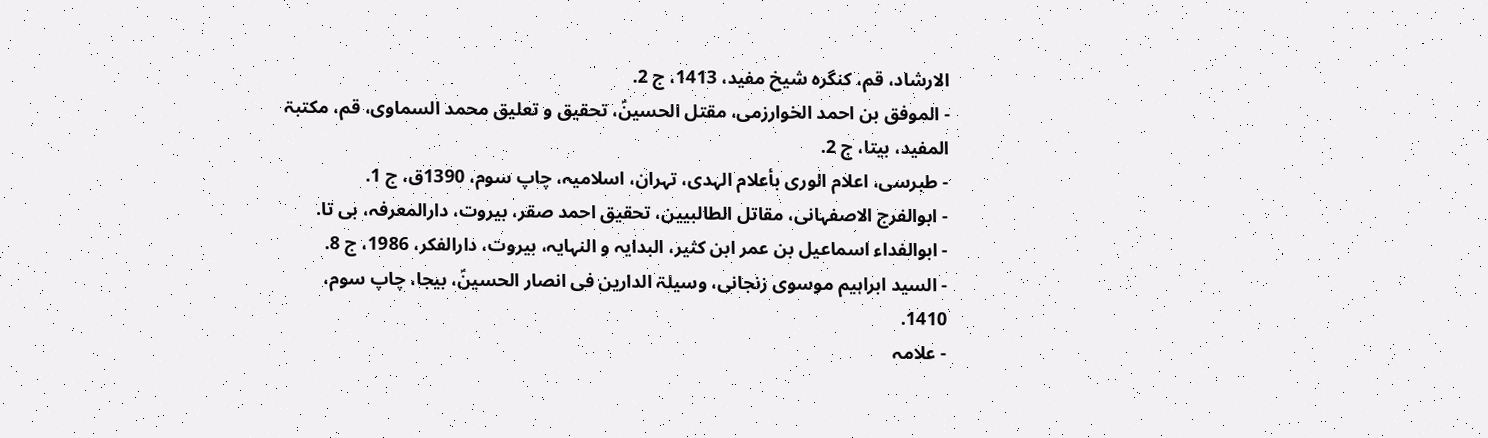الارشاد، قم، کنگرہ شیخ مفید، 1413، ج 2.
- الموفق بن احمد الخوارزمی، مقتل الحسینؑ، تحقیق و تعلیق محمد السماوی، قم، مکتبۃ المفید، بیتا، ج 2.
- طبرسی، اعلام الوری بأعلام الہدی، تہران، اسلامیہ، چاپ سوم، 1390ق، ج 1.
- ابوالفرج الاصفہانی، مقاتل الطالبیین، تحقیق احمد صقر، بیروت، دارالمعرفہ، بی تا.
- ابوالفداء اسماعیل بن عمر ابن کثیر، البدایہ و النہایہ، بیروت، دارالفکر، 1986، ج 8.
- السید ابراہیم موسوی زنجانی، وسیلۃ الدارین فی انصار الحسینؑ، بیجا، چاپ سوم، 1410.
- علامہ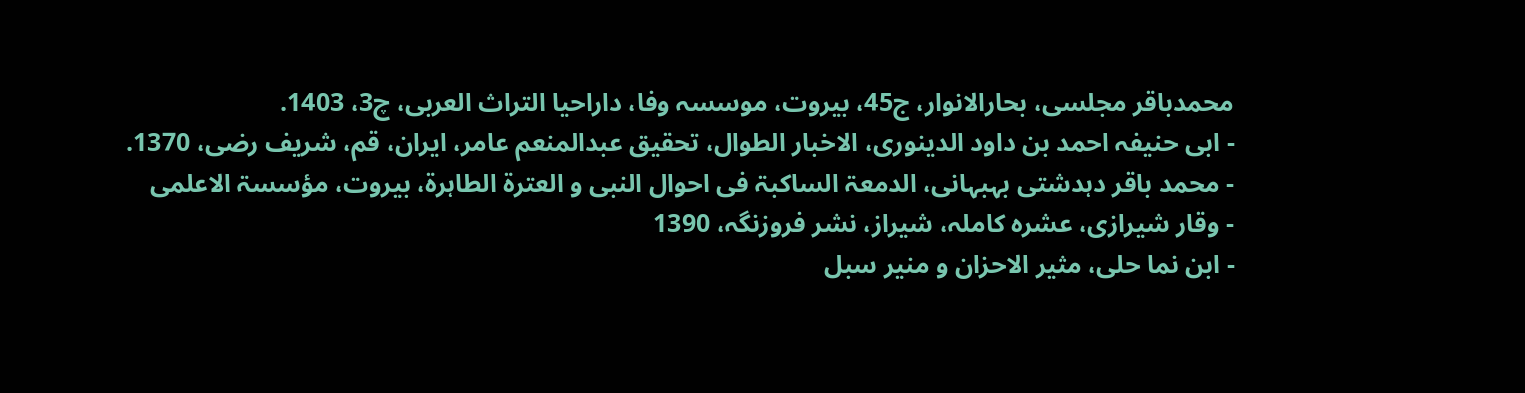محمدباقر مجلسی، بحارالانوار، ج45، بیروت، موسسہ وفا، داراحیا التراث العربی، چ3، 1403.
- ابی حنیفہ احمد بن داود الدینوری، الاخبار الطوال، تحقیق عبدالمنعم عامر، ایران، قم، شریف رضی، 1370.
- محمد باقر دہدشتی بہبہانی، الدمعۃ الساکبۃ فی احوال النبی و العترۃ الطاہرۃ، بیروت، مؤسسۃ الاعلمی
- وقار شیرازی، عشرہ کاملہ، شیراز، نشر فروزنگہ، 1390
- ابن نما حلی، مثیر الاحزان و منیر سبل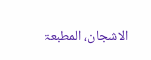الاشجان، المطبعۃ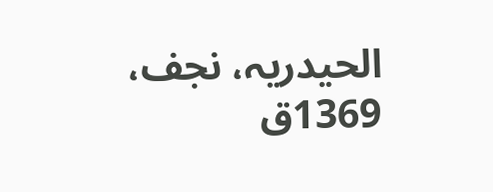الحیدریہ، نجف، 1369ق